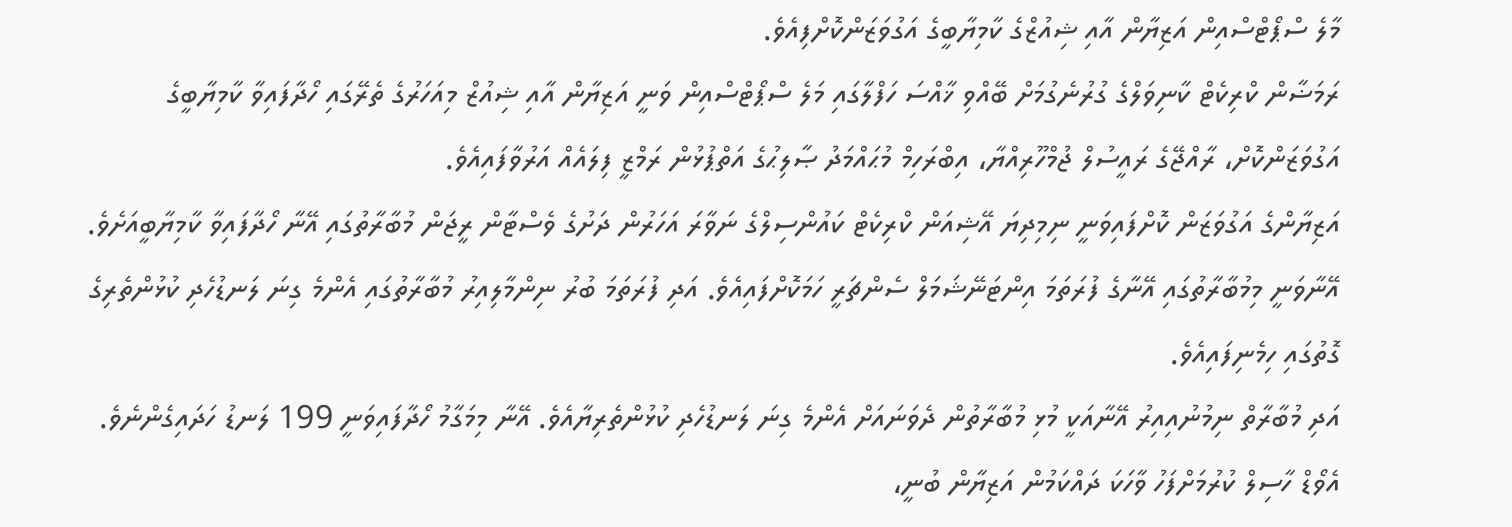މާލެ ސްޕޯޓްސްއިން އަޒިޔާން އާއި ޝިއުޒްގެ ކާމިޔާބީގެ އަގުވަޒަންކޮށްފިއެވެ.
ރަމަޟާން ކްރިކެޓް ކާނިވަލްގެ ގުރުނެގުމަށް ބޭއްވި ޚާއްސަ ހަފްލާގައި މަލެ ސްޕޯޓްސްއިން ވަނީ އަޒިޔާން އާއި ޝިއުޒް މިއަހަރުގެ ތެރޭގައި ހޯދާފައިވާ ކާމިޔާބީގެ އަގުވަޒަންކޮށް، ރާއްޖޭގެ ރައީސުލް ޖުމްހޫރިއްޔާ، އިބްރަހިމް މުޙައްމަދު ޞާލިޙުގެ އަތްޕުޅުން ރަމްޒީ ފިލައެއް އަރުވާފައިއެވެ.
އަޒިޔާންގެ އަގުވަޒަން ކޮށްފައިވަނީ ނިމިދިޔަ އޭޝިއަން ކްރިކެޓް ކައުންސިލްގެ ނަވާރަ އަހަރުން ދަށުގެ ވެސްޓާން ރީޖަން މުބާރާތުގައި އޭނާ ހޯދާފައިވާ ކާމިޔާބީއަށެވެ. އޭނާވަނީ މިމުބާރާތުގައި އޭނާގެ ފުރަތަމަ އިންޓަނޭޝަމަލް ސެންޗަރީ ހަމަކޮށްފައިއެވެ. އަދި ފުރަތަމަ ބުރު ނިންމާލިއިރު މުބާރާތުގައި އެންމެ ގިނަ ލަނޑުހެދި ކުޅުންތެރިގެ ގޮތުގައި ހިމެނިފައިއެވެ.
އަދި މުބާރާތް ނިމުނުއިއިރު އޭނާއަކީ މުޅި މުބާރާތުން ދެވަނައަށް އެންމެ ގިނަ ލަނޑުހެދި ކުޅުންތެރިޔާއެވެ. އޭނާ މިމަގާމު ހޯދާފައިވަނީ 199 ލަނޑު ހަދައިގެންނެވެ.
އެވޯޑް ހާސިލް ކުރުމަށްފަހު ވާހަކަ ދައްކަމުން އަޒިޔާން ބުނީ،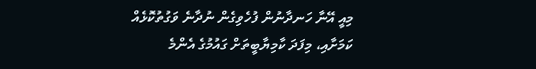މިއީ އޭނާ ހަނދާނުން ފުހެވިގެން ނުދާނެ ވަގުތުކޮޅެއް ކަމަށާއި، މިފަދަ ކާމިޔާބީތަށް ގައުމުގެ އެންމެ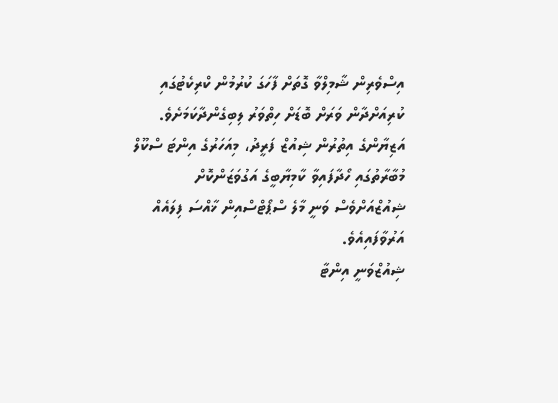އިސްވެރިން ޝާމިލްވާ ގޮތަށް ފާހަގަ ކުރުމުން ކްރިކެޓުގައި ކުރިއަށްދާން ވަރަށް ބޮޑަށް ހިތްވަރު ލިބިގެންދާކަމަށެވެ.
އަޒިޔާންގެ އިތުރުން ޝިއުޒް ފަރީދު، މިއަހަރުގެ އިންޓަ ސްކޫލް މުބާރާތުގައި ހޯދާފައިވާ ކާމިޔާބީގެ އަގުވަޒަންކޮށް ޝިއުޒްއަށްވެސް ވަނީ މާލެ ސްޕޯޓްސްއިން ޚާއްސަ ފިލައެއް އަރުވާފައިއެވެ.
ޝިއުޒްވަނީ އިންޓާ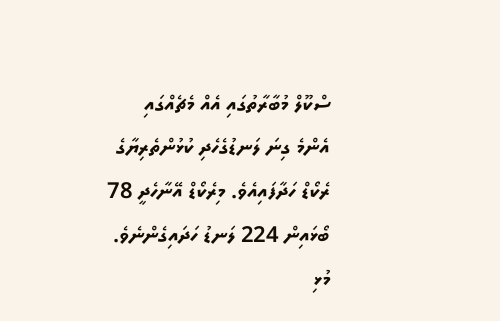ސްކޫލް މުބާރާތުގައި އެއް މެޗެއްގައި އެންމެ ގިނަ ލަނޑުގެހެދި ކުޅުންތެރިޔާގެ ރެކޯޑް ހަދާފައިއެވެ. މިރެކޯޑް އޭނާހެދީ 78 ބޯޅައިން 224 ލަނޑު ހަދައިގެންނެވެ. މުޅި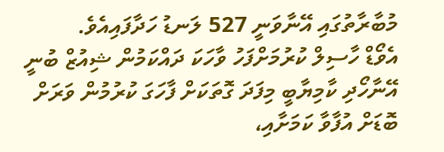މުބާރާތުގައި އޭނާވަނީ 527 ލަނޑު ހަދާފައިއެވެ.
އެވޯޑް ހާސިލް ކުރުމަށްފަހު ވާހަކަ ދައްކަމުން ޝިއުޒް ބުނީ އޭނާހޯދި ކާމިޔާބީ މިފަދަ ގޮތަކަށް ފާހަގަ ކުރުމުން ވަރަށް ބޮޑަށް އުފާވާ ކަމަށާއި،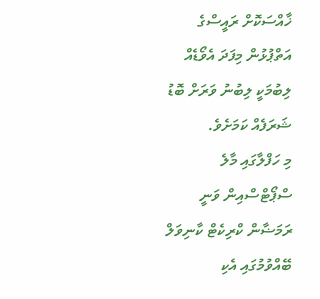ޚާއްސަކޮށް ރައީސްގެ އަތްޕުޅުން މިފަދަ އެވޯޑެއް ލިބުމަކީ ލިބުނު ވަރަށް ބޮޑު ޝަރަފެއް ކަމަށެވެ.
މި ހަފްލާގައި މާލެ ސްޕޯޓްސްއިން ވަނީ ރަމަޟާން ކްރިކެޓް ކާނިވަލް ބޭއްވުމުގައި އެކި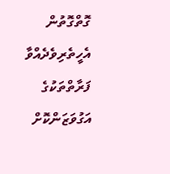ގޮތްގޮތުން އެހީތެރިވެދެއްވާ ފަރާތްތަކުގެ އަގުވަޒަންކޮށް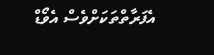އެފަރާތްތަކަށްވެސް އެވޯޑް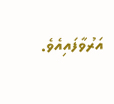އަރުވާފައިއެވެ.